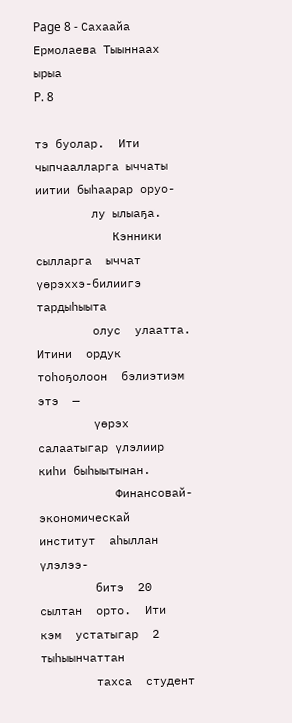Page 8 - Сахаайа Ермолаева Тыыннаах ырыа
P. 8

тэ буолар.  Ити чыпчаалларга ыччаты иитии быһаарар оруо-
        лу ылыаҕа.
           Кэнники  сылларга  ыччат  үөрэххэ-билиигэ  тардыһыыта
        олус  улаатта.  Итини  ордук  тоһоҕолоон  бэлиэтиэм  этэ  —
        үөрэх салаатыгар үлэлиир киһи быһыытынан.
           Финансовай-экономическай  институт  аһыллан  үлэлээ-
        битэ  20  сылтан  орто.  Ити  кэм  устатыгар  2  тыһыынчаттан
        тахса  студент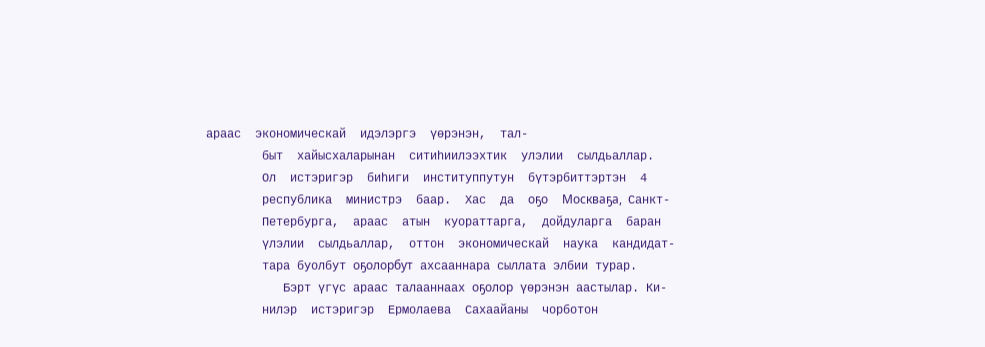араас  экономическай  идэлэргэ  үөрэнэн,  тал-
        быт  хайысхаларынан  ситиһиилээхтик  улэлии  сылдьаллар.
        Ол  истэригэр  биһиги  институппутун  бүтэрбиттэртэн  4
        республика  министрэ  баар.  Хас  да  оҕо  Москваҕа,  Санкт-
        Петербурга,  араас  атын  куораттарга,  дойдуларга  баран
        үлэлии  сылдьаллар,  оттон  экономическай  наука  кандидат-
        тара буолбут оҕолорбут ахсааннара сыллата элбии турар.
           Бэрт үгүс араас талааннаах оҕолор үөрэнэн аастылар. Ки-
        нилэр  истэригэр  Ермолаева  Сахаайаны  чорботон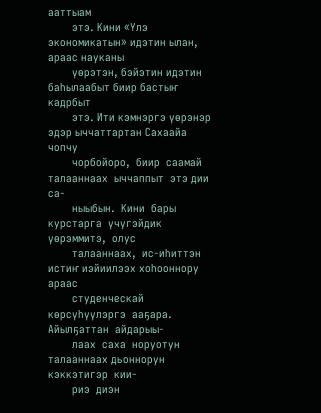ааттыам
        этэ. Кини «Үлэ экономикатын» идэтин ылан, араас науканы
        үөрэтэн, бэйэтин идэтин баһылаабыт биир бастыҥ кадрбыт
        этэ. Ити кэмнэргэ үөрэнэр эдэр ыччаттартан Сахаайа чопчу
        чорбойоро,  биир  саамай  талааннаах  ыччаппыт  этэ дии  са-
        ныыбын.  Кини  бары курстарга  үчүгэйдик үөрэммитэ,  олус
        талааннаах,  ис-иһиттэн истиҥ иэйиилээх хоһооннору араас
        студенческай  көрсүһүүлэргэ  ааҕара.  Айылҕаттан  айдарыы-
        лаах  саха  норуотун  талааннаах дьоннорун  кэккэтигэр  кии-
        риэ  диэн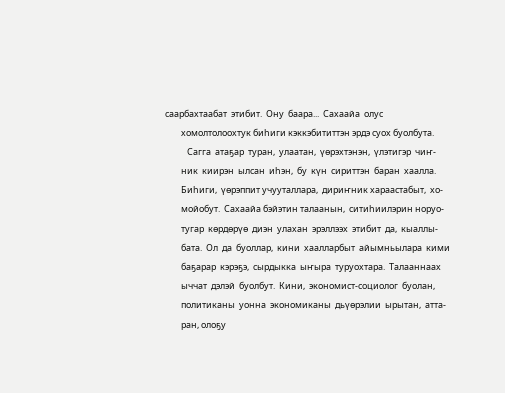саарбахтаабат  этибит.  Ону  баара...  Сахаайа  олус
        хомолтолоохтук биһиги кэккэбититтэн эрдэ суох буолбута.
           Сагга  атаҕар  туран,  улаатан,  үөрэхтэнэн,  үлэтигэр  чиҥ-
        ник  киирэн  ылсан  иһэн,  бу  күн  сириттэн  баран  хаалла.
        Биһиги,  үөрэппит учууталлара,  дириҥник хараастабыт,  хо-
        мойобут.  Сахаайа бэйэтин талаанын,  ситиһиилэрин норуо-
        тугар  көрдөрүө  диэн  улахан  эрэллээх  этибит  да,  кыаллы-
        бата.  Ол  да  буоллар,  кини  хаалларбыт  айымньылара  кими
        баҕарар  кэрэҕэ,  сырдыкка  ыҥыра  туруохтара.  Талааннаах
        ыччат  дэлэй  буолбут.  Кини,  экономист-социолог  буолан,
        политиканы  уонна  экономиканы  дьүөрэлии  ырытан,  атта-
        ран, олоҕу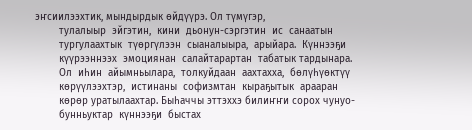эҥсиилээхтик, мындырдык өйдүүрэ. Ол түмүгэр,
        тулалыыр  эйгэтин,  кини  дьонун-сэргэтин  ис  санаатын
        тургулаахтык  түөргүлээн  сыаналыыра,  арыйара.  Күннээҕи
        күүрээннээх  эмоциянан  салайтарартан  табатык тардынара.
        Ол  иһин  айымньылара,  толкуйдаан  аахтахха,  бөлүһүөктүү
        көрүүлээхтэр,  истинаны  софизмтан  кыраҕытык  арааран
        көрөр уратылаахтар. Быһаччы эттэххэ билиҥҥи сорох чунуо-
        бунньуктар  күннээҕи  быстах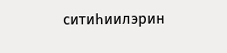ситиһиилэрин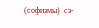(софизмы)  сэ-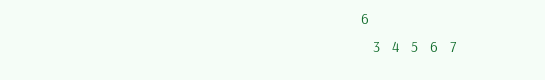6
   3   4   5   6   7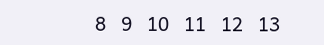8   9   10   11   12   13